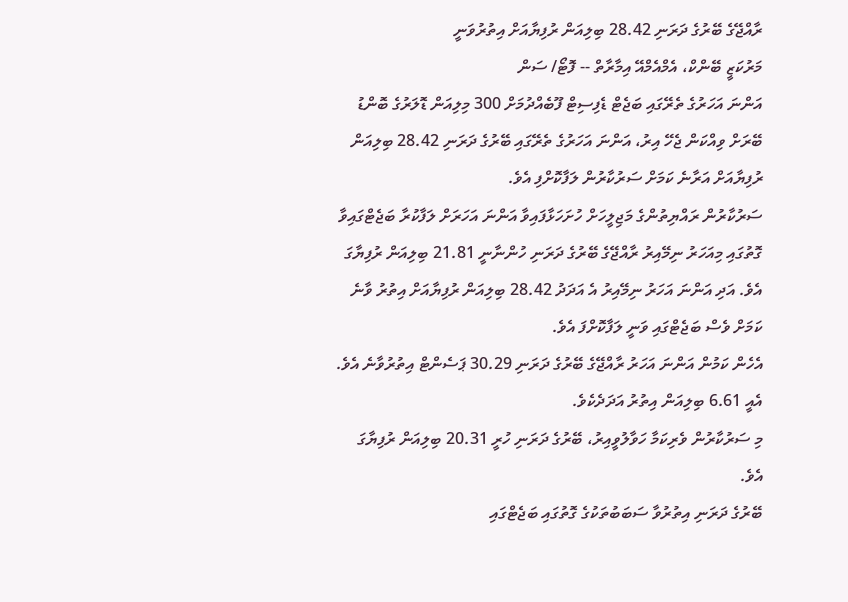ރާއްޖޭގެ ބޭރުގެ ދަރަނި 28.42 ބިލިއަން ރުފިޔާއަށް އިތުރުވަނީ
މަރުކަޒީ ބޭންކް، އެމްއެމްއޭ އިމާރާތް -- ފޮޓޯ/ ސަން
އަންނަ އަހަރުގެ ތެރޭގައި ބަޖެޓް ޑެފިސިޓް ފޫބެއްދުމަށް 300 މިލިއަން ޑޮލަރުގެ ބޮންޑު ބޭރަށް ވިއްކަން ޖެހޭ އިރު، އަންނަ އަހަރުގެ ތެރޭގައި ބޭރުގެ ދަރަނި 28.42 ބިލިއަން ރުފިޔާއަށް އަރާނެ ކަމަށް ސަރުކާރުން ލަފާކޮށްފި އެވެ.
ސަރުކާރުން ރައްޔިތުންގެ މަޖިލީހަށް ހުށަހަޅާފައިވާ އަންނަ އަހަރަށް ލަފާކުރާ ބަޖެޓްގައިވާ ގޮތުގައި މިއަހަރު ނިމޭއިރު ރާއްޖޭގެ ބޭރުގެ ދަރަނި ހުންނާނީ 21.81 ބިލިއަން ރުފިޔާގަ އެވެ. އަދި އަންނަ އަހަރު ނިމޭއިރު އެ އަދަދު 28.42 ބިލިއަން ރުފިޔާއަށް އިތުރު ވާނެ ކަމަށް ވެސް ބަޖެޓްގައި ވަނީ ލަފާކޮށްފަ އެވެ.
އެހެން ކަމުން އަންނަ އަހަރު ރާއްޖޭގެ ބޭރުގެ ދަރަނި 30.29 ޕަސެންޓް އިތުރުވާނެ އެވެ. އެއީ 6.61 ބިލިއަން އިތުރު އަދަދެކެވެ.
މި ސަރުކާރުން ވެރިކަމާ ހަވާލުވީއިރު، ބޭރުގެ ދަރަނި ހުރީ 20.31 ބިލިއަން ރުފިޔާގަ އެވެ.
ބޭރުގެ ދަރަނި އިތުރުވާ ސަބަބުތަކުގެ ގޮތުގައި ބަޖެޓްގައި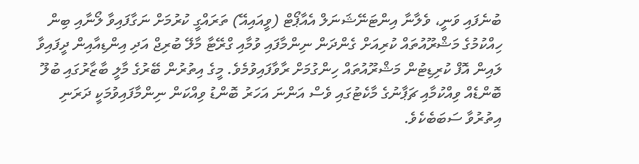ބުނެފައި ވަނީ، ވެލާނާ އިންޓަނޭޝަނަލް އެއާޕޯޓް (ވީއައިއޭ) ތަރައްގީ ކުރުމަށް ނަގާފައިވާ ލޯނާއި ބިން ހިއްކުމުގެ މަޝްރޫއުތައް ކުރިއަށް ގެންދަން ނިންމާފައި ވުމާއި ގްރޭޓާ މާލޭ ބުރިޖް އަދި އިންޑިއާއިން ދީފައިވާ ލައިން އޮފް ކުރިޑިޓުން މަޝްރޫއުތައް ހިންގުމަށް ރާވާފައިވުމެވެ. މީގެ އިތުރުން ބޭރުގެ މާލީ ބާޒާރުގައި ބުލޫ ބޮންޑެއް ވިއްކުމާއި ޗަޕާނުގެ މާކެޓުގައި ވެސް އަންނަ އަހަރު ބޮންޑު ވިއްކަން ނިންމާފައިވުމަކީ ދަރަނި އިތުރުވާ ސަބަބެކެވެ.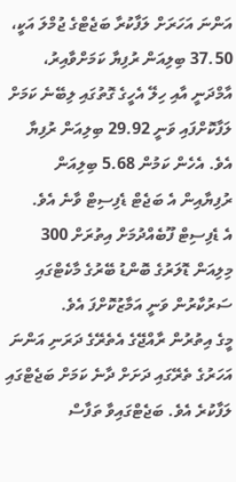އަންނަ އަހަރަށް ލަފާކުރާ ބަޖެޓްގެ ޖުމްލަ އަކީ، 37.50 ބިލިއަން ރުފިޔާ ކަމަށްވާއިރު، އާމްދަނީ އާއި ހިލޭ އެހީގެ ގޮތުގައި ލިބޭނެ ކަމަށް ލަފާކޮށްފައި ވަނީ 29.92 ބިލިއަން ރުފިޔާ އެވެ. އެހެން ކަމުން 5.68 ބިލިއަން ރުފިޔާއިން އެ ބަޖެޓް ޑެފިސިޓް ވާނެ އެވެ.
އެ ޑެފިސިޓް ފޫބެއްދުމަށް އިތުރަށް 300 މިލިއަން ޑޮލަރުގެ ބޮންޑު ބޭރުގެ މާކެޓްގައި ސަރުކާރުން ވަނީ އަމާޒުކޮށްފަ އެވެ.
މީގެ އިތުރުން ރާއްޖޭގެ އެތެރޭގެ ދަރަނި އަންނަ އަހަރުގެ ތެރޭގައި ދަށަށް ދާނެ ކަމަށް ބަޖެޓްގައި ލަފާކުރެ އެވެ. ބަޖެޓްގައިވާ ތަފާސް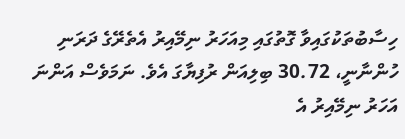ހިސާބުތަކުގައިވާ ގޮތުގައި މިއަހަރު ނިމޭއިރު އެތެރޭގެ ދަރަނި ހުންނާނީ، 30.72 ބިލިއަން ރުފިޔާގަ އެވެ. ނަމަވެސް އަންނަ އަހަރު ނިމޭއިރު އެ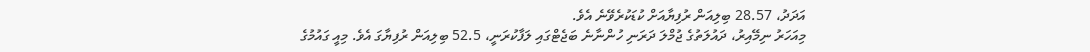އަދަދު، 28.57 ބިލިއަން ރުފިޔާއަށް ކުޑަކުރެވޭނެ އެވެ.
މިއަހަރު ނިމޭއިރު، ދައުލަތުގެ ޖުމްލަ ދަރަނި ހުންނާނެ ބަޖެޓްގައި ލަފާކުރަނީ، 52.5 ބިލިއަން ރުފިޔާގަ އެވެ. މިއީ ގައުމުގެ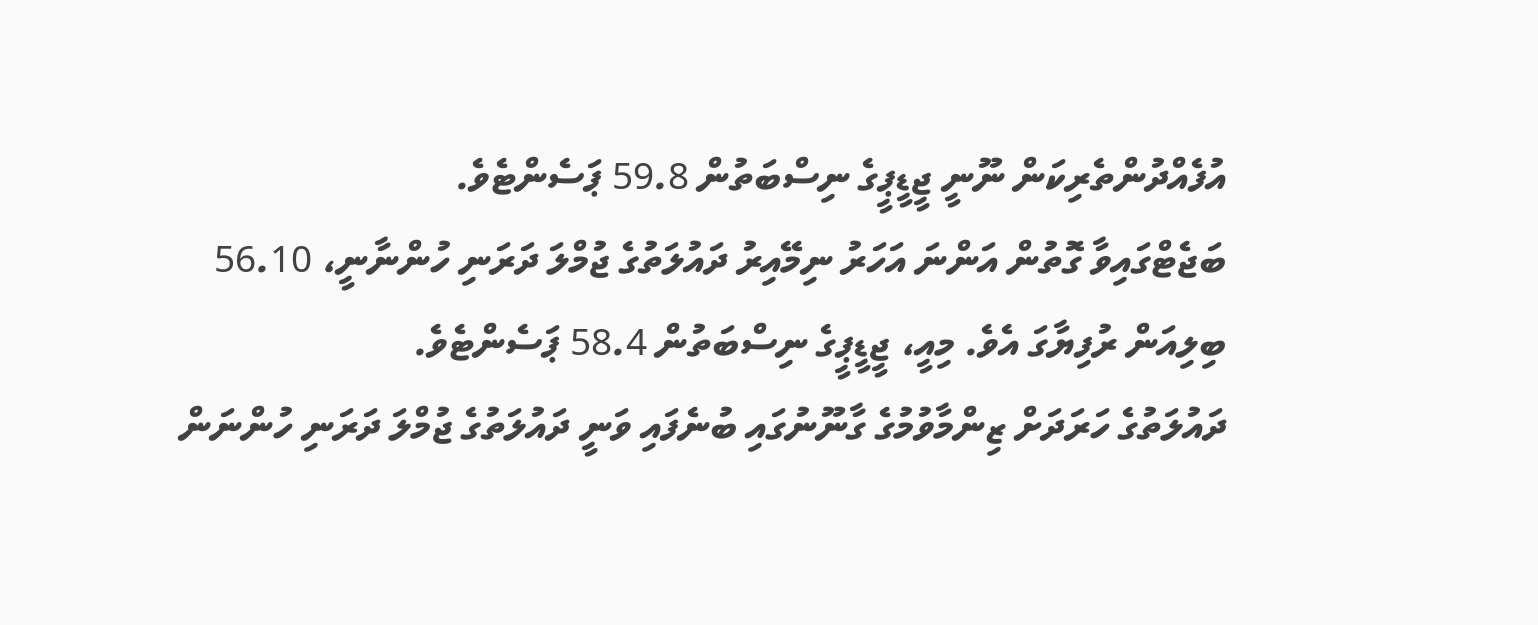އުފެއްދުންތެރިކަން ނޫނީ ޖީޑީޕީގެ ނިސްބަތުން 59.8 ޕަސެންޓެވެ.
ބަޖެޓްގައިވާ ގޮތުން އަންނަ އަހަރު ނިމޭއިރު ދައުލަތުގެ ޖުމްލަ ދަރަނި ހުންނާނީ، 56.10 ބިލިއަން ރުފިޔާގަ އެވެ. މިއީ، ޖީޑީޕީގެ ނިސްބަތުން 58.4 ޕަސެންޓެވެ.
ދައުލަތުގެ ހަރަދަށް ޒިންމާވުމުގެ ގާނޫނުގައި ބުނެފައި ވަނީ ދައުލަތުގެ ޖުމްލަ ދަރަނި ހުންނަން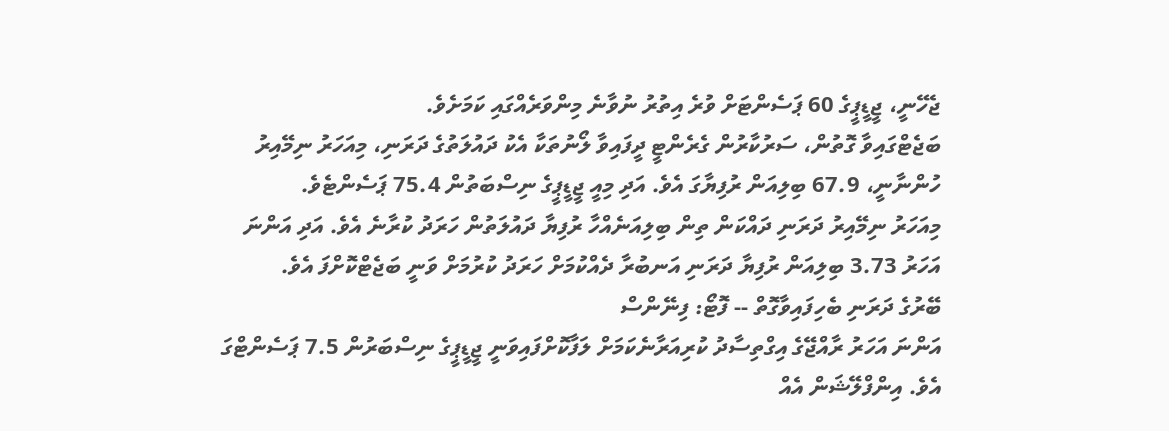ޖެހޭނީ، ޖީޑީޕީގެ 60 ޕަސެންޓަށް ވުރެ އިތުރު ނުވާނެ މިންވަރެއްގައި ކަމަށެވެ.
ބަޖެޓްގައިވާ ގޮތުން، ސަރުކާރުން ގެރެންޓީ ދީފައިވާ ލޯނުތަކާ އެކު ދައުލަތުގެ ދަރަނި، މިއަހަރު ނިމޭއިރު ހުންނާނީ، 67.9 ބިލިއަން ރުފިޔާގަ އެވެ. އަދި މިއީ ޖީޑީޕީގެ ނިސްބަތުން 75.4 ޕަސެންޓެވެ.
މިއަހަރު ނިމޭއިރު ދަރަނި ދައްކަން ތިން ބިލިއަނެއްހާ ރުފިޔާ ދައުލަތުން ހަރަދު ކުރާނެ އެވެ. އަދި އަންނަ އަހަރު 3.73 ބިލިއަން ރުފިޔާ ދަރަނި އަނބުރާ ދެއްކުމަށް ހަރަދު ކުރުމަށް ވަނީ ބަޖެޓްކޮށްފަ އެވެ.
ބޭރުގެ ދަރަނި ބެހިފައިވާގޮތް -- ފޮޓޯ: ފިނޭންސް
އަންނަ އަހަރު ރާއްޖޭގެ އިގްތިސާދު ކުރިއަރާނެކަމަށް ލަފާކޮށްފައިވަނީ ޖީޑީޕީގެ ނިސްބަރުން 7.5 ޕަސެންޓްގަ އެވެ. އިންފްލޭޝަން އެއް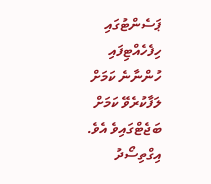ޕަސެންޓުގައި ހިފެހެއްޓިފައި ހުންނާނެ ކަމަށް ލަފާކުރެވޭ ކަމަށް ބަޖެޓްގައިވެ އެވެ.
އިގްތިސޯދު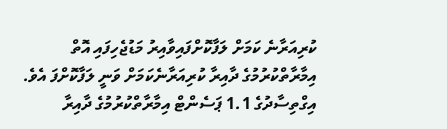ކުރިއަރާނެ ކަމަށް ލަފާކޮށްފައިވާއިރު މަޑުޖެހިފައި އޮތް އިމާރާތްކުރުމުގެ ދާއިރާ ކުރިއަރާނެކަމަށް ވަނީ ލަފާކޮށްފަ އެވެ. އިގްތިސާދުގެ 1.1 ޕަސެންޓް އިމާރާތްކުރުމުގެ ދާއިރާ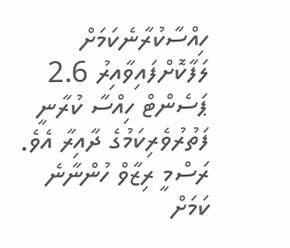ހިއްސާކުރާނެކަމަށް ލަފާކޮށްފައިވާއިރު 2.6 ޕަސެންޓް ހިއްސާ ކުރާނީ ފަތުރުވެރިކަމުގެ ދާއިރާ އެވެ.
ރަސްމީ ރިޒާވް ހުންނާނެ ކަމަށް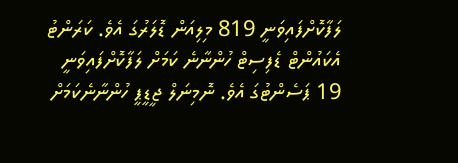ލަފާކޮށްފައިވަނީ 819 މިލިއަން ޑޮލަރުގަ އެވެ. ކަރަންޓު އެކައުންޓް ޑެފިސިޓް ހުންނާނެ ކަމަށް ލަފާކޮށްފައިވަނީ 19 ޕަސެންޓުގަ އެވެ. ނޮމިނަލް ޖީޑީޕީ ހުންނާނެކަމަށް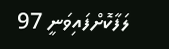ލަފާކޮށްފައިވަނީ 97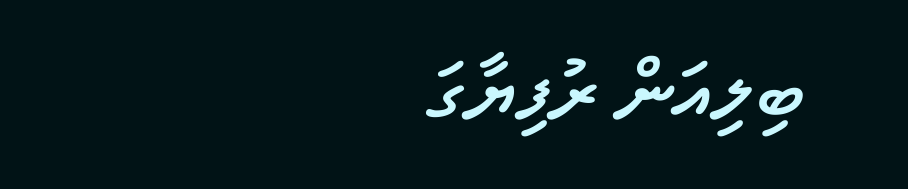ބިލިއަން ރުފިޔާގަ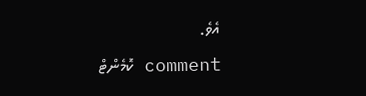އެވެ.
comment ކޮމެންޓް